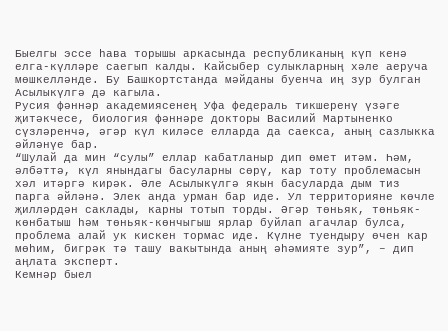Быелгы эссе һава торышы аркасында республиканың күп кенә елга-күлләре саегып калды. Кайсыбер сулыкларның хәле аеруча мөшкелләнде. Бу Башкортстанда мәйданы буенча иң зур булган Асылыкүлгә дә кагыла.
Русия фәннәр академиясенең Уфа федераль тикшеренү үзәге җитәкчесе, биология фәннәре докторы Василий Мартыненко сүзләренчә, әгәр күл киләсе елларда да саекса, аның сазлыкка әйләнүе бар.
“Шулай да мин “сулы” еллар кабатланыр дип өмет итәм. Һәм, әлбәттә, күл янындагы басуларны сөрү, кар тоту проблемасын хәл итәргә кирәк. Әле Асылыкүлгә якын басуларда дым тиз парга әйләнә. Элек анда урман бар иде. Ул территорияне көчле җилләрдән саклады, карны тотып торды. Әгәр төньяк, төньяк-көнбатыш һәм төньяк-көнчыгыш ярлар буйлап агачлар булса, проблема алай ук кискен тормас иде. Күлне туендыру өчен кар мөһим, бигрәк тә ташу вакытында аның әһәмияте зур”, – дип аңлата эксперт.
Кемнәр быел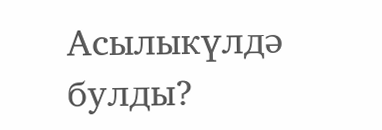Асылыкүлдә булды?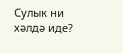Сулык ни хәлдә иде?